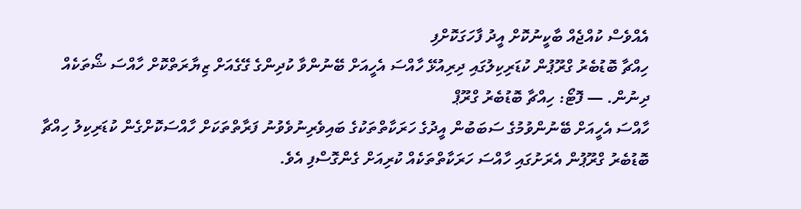އެއްވެސް ކުއްޖެއް ބާކީނުކޮށް އީދު ފާހަގަކޮށްފި
ހިއްޗާ ބޮޑުބެރު ގްރޫޕުން ކުޑަރިކިލުގައި ދިރިއުޅޭ ހާއްސަ އެހީއަށް ބޭނުންވާ ކުދިންގެ ގޭގެއަށް ޒިޔާރަތްކޮށް ހާއްސަ ޝޯތަކެއް ދިނުން. — ފޮޓޯ: ހިއްޗާ ބޮޑުބެރު ގްރޫޕް
ހާއްސަ އެހީއަށް ބޭނުންވުމުގެ ސަބަބުން އީދުގެ ހަރަކާތްތަކުގެ ބައިވެރިނުވެވުނު ފަރާތްތަކަށް ހާއްސަކޮށްގެން ކުޑަރިކިލު ހިއްޗާ ބޮޑުބެރު ގްރޫޕުން އެރަށުގައި ހާއްސަ ހަރަކާތްތަކެއް ކުރިއަށް ގެންގޮސްފި އެވެ.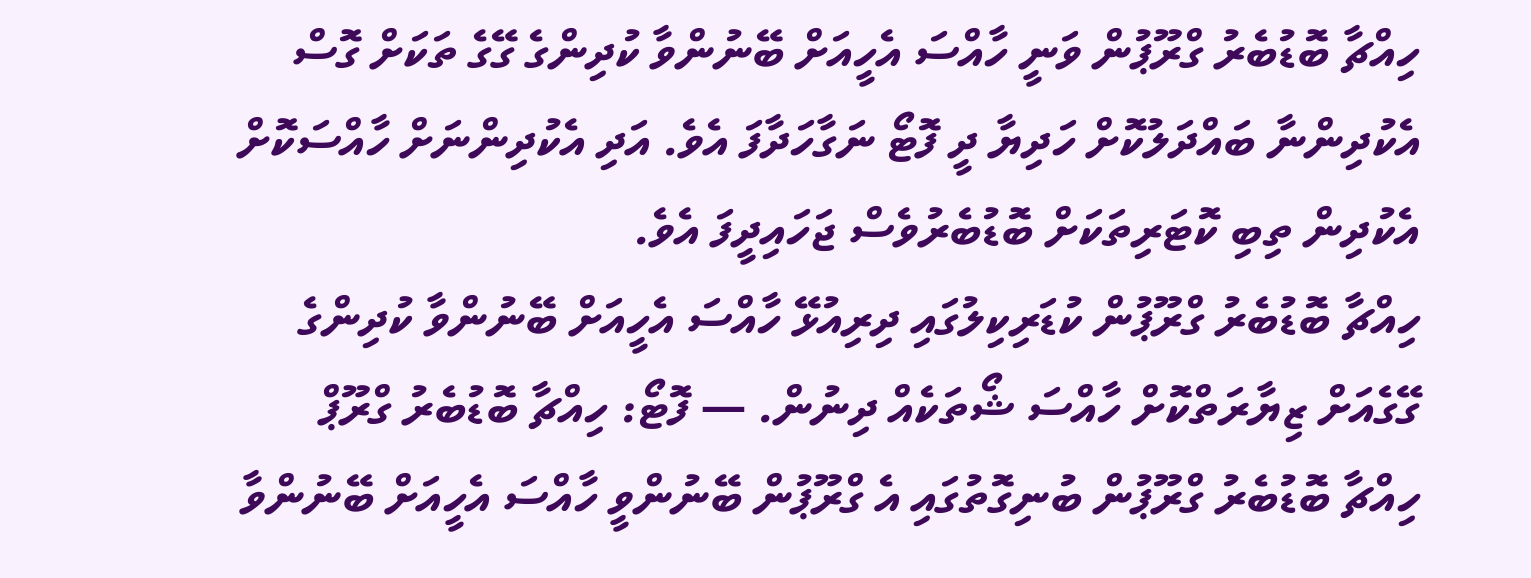ހިއްޗާ ބޮޑުބެރު ގްރޫޕުން ވަނީ ހާއްސަ އެހީއަށް ބޭނުންވާ ކުދިންގެ ގޭގެ ތަކަށް ގޮސް އެކުދިންނާ ބައްދަލުކޮށް ހަދިޔާ ދީ ފޮޓޯ ނަގާހަދާފަ އެވެ. އަދި އެކުދިންނަށް ހާއްސަކޮށް އެކުދިން ތިބި ކޮޓަރިތަކަށް ބޮޑުބެރުވެސް ޖަހައިދީފަ އެވެ.
ހިއްޗާ ބޮޑުބެރު ގްރޫޕުން ކުޑަރިކިލުގައި ދިރިއުޅޭ ހާއްސަ އެހީއަށް ބޭނުންވާ ކުދިންގެ ގޭގެއަށް ޒިޔާރަތްކޮށް ހާއްސަ ޝޯތަކެއް ދިނުން. — ފޮޓޯ: ހިއްޗާ ބޮޑުބެރު ގްރޫޕް
ހިއްޗާ ބޮޑުބެރު ގްރޫޕުން ބުނިގޮތުގައި އެ ގްރޫޕުން ބޭނުންވީ ހާއްސަ އެހީއަށް ބޭނުންވާ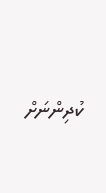ކުދިންނަށް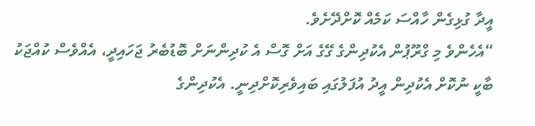އީދާ ގުޅިގެން ހާއްސަ ކަމެއް ކޮށްދޭށެވެ.
“އެހެންވެ މި ގްރޫޕުން އެކުދިންގެ ގޭގެ އަށް ގޮސް އެ ކުދިންނަށް ބޮޑުބެރު ޖަހައިދީ، އެއްވެސް ކުއްޖަކު ބާކީ ނުކޮށް އެކުދިން އީދު އުފަލުގައި ބައިވެރިކޮށްދިނީ. އެކުދިންގެ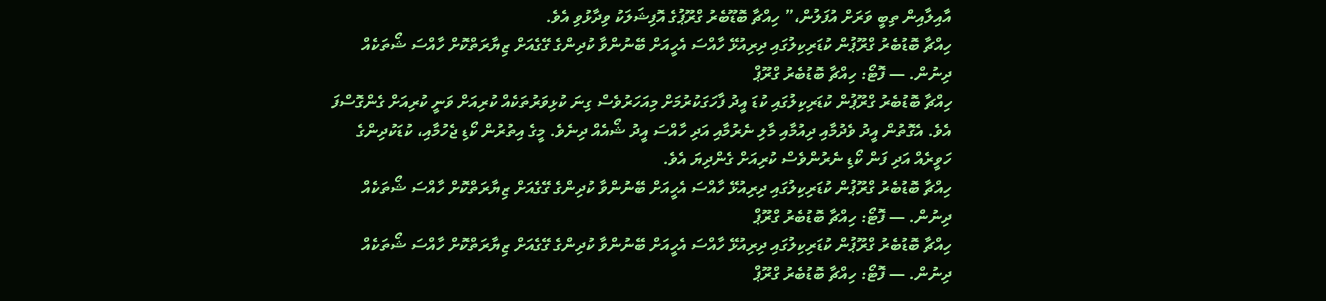އާއިލާއިން ތިބީ ވަރަށް އުފަލުން،” ހިއްޗާ ބޮޑޫބެރު ގްރޫޕުގެ އޮފިޝަލަކު ވިދާޅުވި އެވެ.
ހިއްޗާ ބޮޑުބެރު ގްރޫޕުން ކުޑަރިކިލުގައި ދިރިއުޅޭ ހާއްސަ އެހީއަށް ބޭނުންވާ ކުދިންގެ ގޭގެއަށް ޒިޔާރަތްކޮށް ހާއްސަ ޝޯތަކެއް ދިނުން. — ފޮޓޯ: ހިއްޗާ ބޮޑުބެރު ގްރޫޕް
ހިއްޗާ ބޮޑުބެރު ގްރޫޕުން ކުޑަރިކިލުގައި ކުޑަ އީދު ފާހަގަކުރުމަށް މިއަހަރުވެސް ގިނަ ކުޅިވަރުތަކެއް ކުރިއަށް ވަނީ ކުރިއަށް ގެންގޮސްފަ އެވެ. އެގޮތުން އީދު ވެދުމާއި ދިއުމާއި މާލި ނެރުމާއި އަދި ހާއްސަ އީދު ޝޯއެއް ދިނެވެ. މީގެ އިތުރުން ކޯޑި ޖެހުމާއި، ކުޑަކުދިންގެ ހަވީރެއް އަދި ފަން ކޯޑި ނެރުންވެސް ކުރިއަށް ގެންދިޔަ އެވެ.
ހިއްޗާ ބޮޑުބެރު ގްރޫޕުން ކުޑަރިކިލުގައި ދިރިއުޅޭ ހާއްސަ އެހީއަށް ބޭނުންވާ ކުދިންގެ ގޭގެއަށް ޒިޔާރަތްކޮށް ހާއްސަ ޝޯތަކެއް ދިނުން. — ފޮޓޯ: ހިއްޗާ ބޮޑުބެރު ގްރޫޕް
ހިއްޗާ ބޮޑުބެރު ގްރޫޕުން ކުޑަރިކިލުގައި ދިރިއުޅޭ ހާއްސަ އެހީއަށް ބޭނުންވާ ކުދިންގެ ގޭގެއަށް ޒިޔާރަތްކޮށް ހާއްސަ ޝޯތަކެއް ދިނުން. — ފޮޓޯ: ހިއްޗާ ބޮޑުބެރު ގްރޫޕް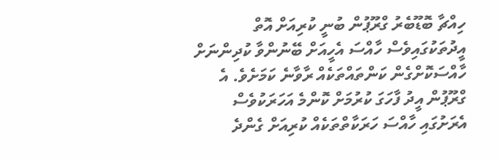ހިއްޗާ ބޮޑޫބެރު ގްރޫޕުން ބުނީ ކުރިއަށް އޮތް އީދުތަކުގައިވެސް ހާއްސަ އެހީއަށް ބޭނުންވާ ކުދިންނަށް ހާއްސަކޮށްގެން ކަންތައްތަކެއް ރާވާނެ ކަމަށެވެ. އެ ގްރޫޕުން އީދު ފާހަގަ ކުރުމަށް ކޮންމެ އަހަރަކުވެސް އެރަށުގައި ހާއްސަ ހަރަކާތްތަކެއް ކުރިއަށް ގެންދެ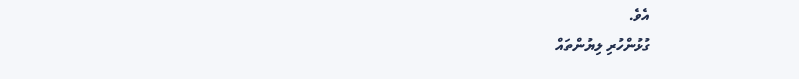އެވެ.
ގުޅުންހުރި ލިޔުންތައް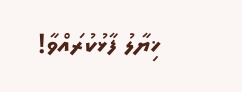ޚިޔާލު ފާޅުކުރައްވާ!